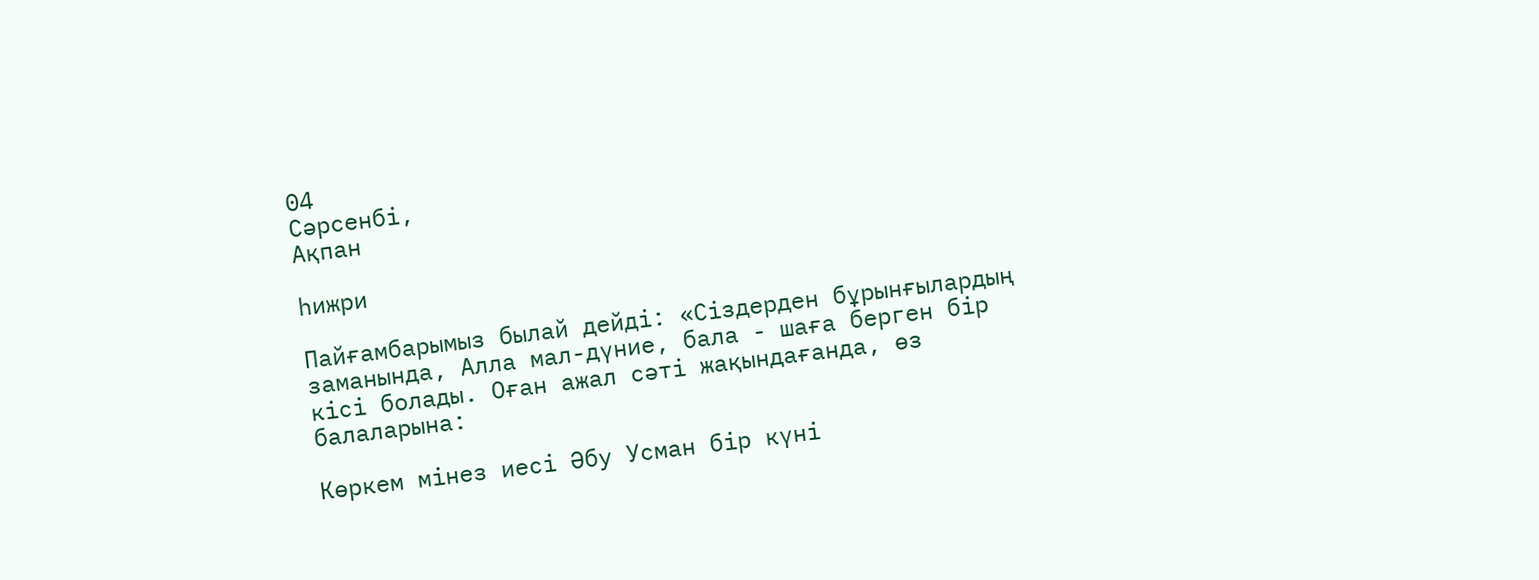04
Сәрсенбі,
Ақпан

һижри

Пайғамбарымыз былай дейді: «Сіздерден бұрынғылардың заманында, Алла мал-дүние, бала - шаға берген бір кісі болады. Оған ажал сәті жақындағанда, өз балаларына:

Көркем мінез иесі Әбу Усман бір күні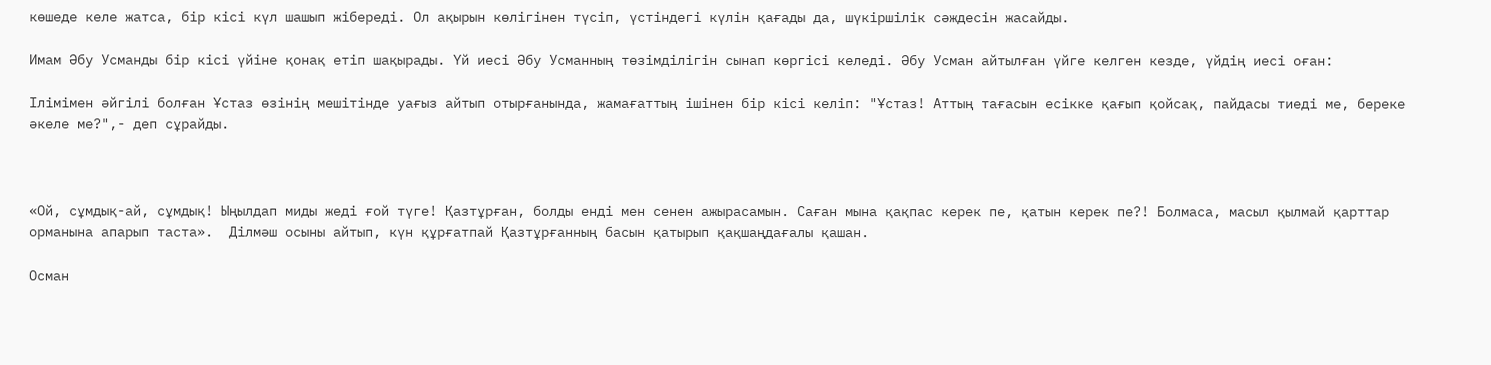көшеде келе жатса, бір кісі күл шашып жібереді. Ол ақырын көлігінен түсіп, үстіндегі күлін қағады да, шүкіршілік сәждесін жасайды.

Имам Әбу Усманды бір кісі үйіне қонақ етіп шақырады. Үй иесі Әбу Усманның төзімділігін сынап көргісі келеді. Әбу Усман айтылған үйге келген кезде, үйдің иесі оған:

Ілімімен әйгілі болған Ұстаз өзінің мешітінде уағыз айтып отырғанында, жамағаттың ішінен бір кісі келіп: "Ұстаз! Аттың тағасын есікке қағып қойсақ, пайдасы тиеді ме, береке әкеле ме?",- деп сұрайды.



«Ой, сұмдық-ай, сұмдық! Ыңылдап миды жеді ғой түге! Қазтұрған, болды енді мен сенен ажырасамын. Саған мына қақпас керек пе, қатын керек пе?! Болмаса, масыл қылмай қарттар орманына апарып таста».  Ділмәш осыны айтып, күн құрғатпай Қазтұрғанның басын қатырып қақшаңдағалы қашан.

Осман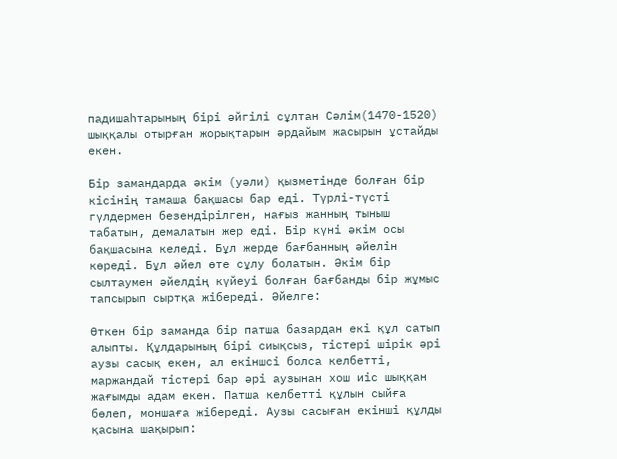падишаһтарының бірі әйгілі сұлтан Сәлім(1470-1520) шыққалы отырған жорықтарын әрдайым жасырын ұстайды екен.

Бір замандарда әкім (уәли) қызметінде болған бір кісінің тамаша бақшасы бар еді. Түрлі-түсті гүлдермен безендірілген, нағыз жанның тыныш табатын, демалатын жер еді. Бір күні әкім осы бақшасына келеді. Бұл жерде бағбанның әйелін көреді. Бұл әйел өте сұлу болатын. Әкім бір сылтаумен әйелдің күйеуі болған бағбанды бір жұмыс тапсырып сыртқа жібереді. Әйелге:

Өткен бір заманда бір патша базардан екі құл сатып алыпты. Құлдарының бірі сиықсыз, тістері шірік әрі аузы сасық екен, ал екіншсі болса келбетті, маржандай тістері бар әрі аузынан хош иіс шыққан жағымды адам екен. Патша келбетті құлын сыйға бөлеп, моншаға жібереді. Аузы сасыған екінші құлды қасына шақырып: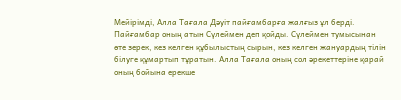Мейірімді, Алла Тағала Дәуiт пайғамбарға жалғыз ұл бердi. Пайғамбар оның атын Сүлеймен деп қойды. Сүлеймен тумысынан өте зерек, кез келген құбылыстың сырын, кез келген жануардың тiлiн бiлуге құмартып тұратын. Алла Тағала оның сол әрекеттерiне қарай оның бойына ерекше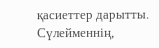қасиеттер дарытты. Сүлейменнiң,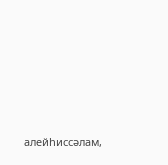алейһиссәлам,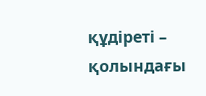құдiретi – қолындағы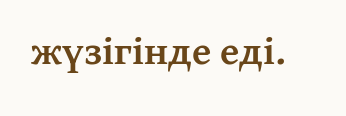жүзiгiнде едi.